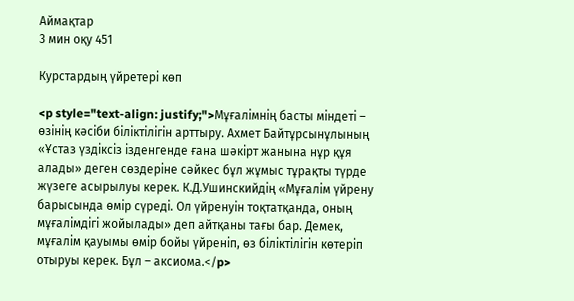Аймақтар
3 мин оқу 451

Курстардың үйретері көп

<p style="text-align: justify;">Мұғалімнің басты міндеті – өзінің кәсіби біліктілігін арттыру. Ахмет Байтұрсынұлының «Ұстаз үздіксіз ізденгенде ғана шәкірт жанына нұр құя алады» деген сөздеріне сәйкес бұл жұмыс тұрақты түрде жүзеге асырылуы керек. К.Д.Ушинскийдің «Мұғалім үйрену барысында өмір сүреді. Ол үйренуін тоқтатқанда, оның мұғалімдігі жойылады» деп айтқаны тағы бар. Демек, мұғалім қауымы өмір бойы үйреніп, өз біліктілігін көтеріп отыруы керек. Бұл – аксиома.</p>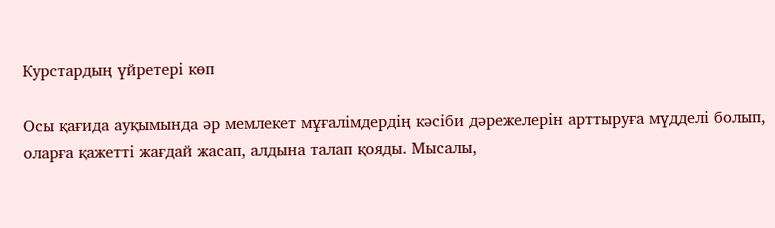Курстардың үйретері көп

Осы қағида ауқымында әр мемлекет мұғалімдердің кәсіби дәрежелерін арттыруға мүдделі болып, оларға қажетті жағдай жасап, алдына талап қояды. Мысалы,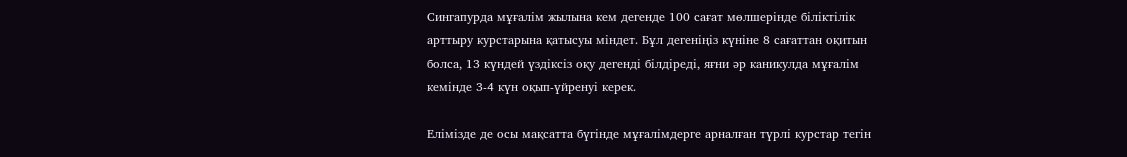Сингапурда мұғалім жылына кем дегенде 100 сағат мөлшерінде біліктілік арттыру курстарына қатысуы міндет. Бұл дегеніңіз күніне 8 сағаттан оқитын болса, 13 күндей үздіксіз оқу дегенді білдіреді, яғни әр каникулда мұғалім кемінде 3-4 күн оқып-үйренуі керек.

Елімізде де осы мақсатта бүгінде мұғалімдерге арналған түрлі курстар тегін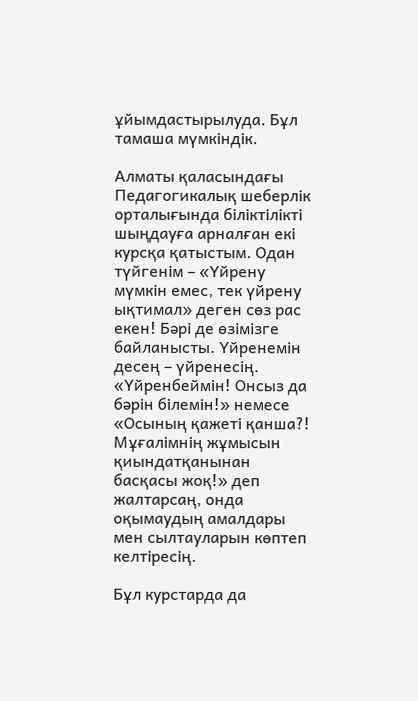ұйымдастырылуда. Бұл тамаша мүмкіндік.

Алматы қаласындағы Педагогикалық шеберлік орталығында біліктілікті шыңдауға арналған екі курсқа қатыстым. Одан түйгенім – «Үйрену мүмкін емес, тек үйрену ықтимал» деген сөз рас екен! Бәрі де өзімізге байланысты. Үйренемін десең – үйренесің. «Үйренбеймін! Онсыз да бәрін білемін!» немесе «Осының қажеті қанша?! Мұғалімнің жұмысын қиындатқанынан басқасы жоқ!» деп жалтарсаң, онда оқымаудың амалдары мен сылтауларын көптеп келтіресің.

Бұл курстарда да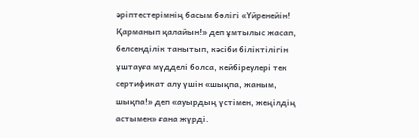әріптестерімнің басым бөлігі «Үйренейін! Қарманып қалайын!» деп ұмтылыс жасап, белсенділік танытып, кәсіби біліктілігін ұштауға мүдделі болса, кейбіреулері тек сертификат алу үшін «шықпа, жаным, шықпа!» деп «ауырдың үстімен, жеңілдің астымен» ғана жүрді.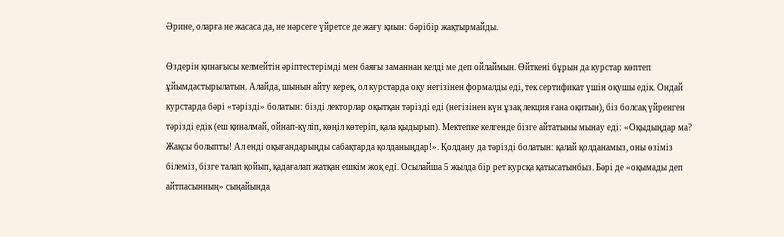Әрине, оларға не жасаса да, не нәрсеге үйретсе де жағу қиын: бәрібір жақтырмайды.

Өздерін қинағысы келмейтін әріптестерімді мен баяғы заманнан келді ме деп ойлаймын. Өйткені бұрын да курстар көптеп ұйымдастырылатын. Алайда, шынын айту керек, ол курстарда оқу негізінен формалды еді, тек сертификат үшін оқушы едік. Ондай курстарда бәрі «тәрізді» болатын: бізді лекторлар оқытқан тәрізді еді (негізінен күн ұзақ лекция ғана оқитын), біз болсақ үйренген тәрізді едік (еш қиналмай, ойнап-күліп, көңіл көтеріп, қала қыдырып). Мектепке келгенде бізге айтатыны мынау еді: «Оқыдыңдар ма? Жақсы болыпты! Ал енді оқығандарыңды сабақтарда қолданыңдар!». Қолдану да тәрізді болатын: қалай қолданамыз, оны өзіміз білеміз, бізге талап қойып, қадағалап жатқан ешкім жоқ еді. Осылайша 5 жылда бір рет курсқа қатысатынбыз. Бәрі де «оқымады деп айтпасынның» сыңайында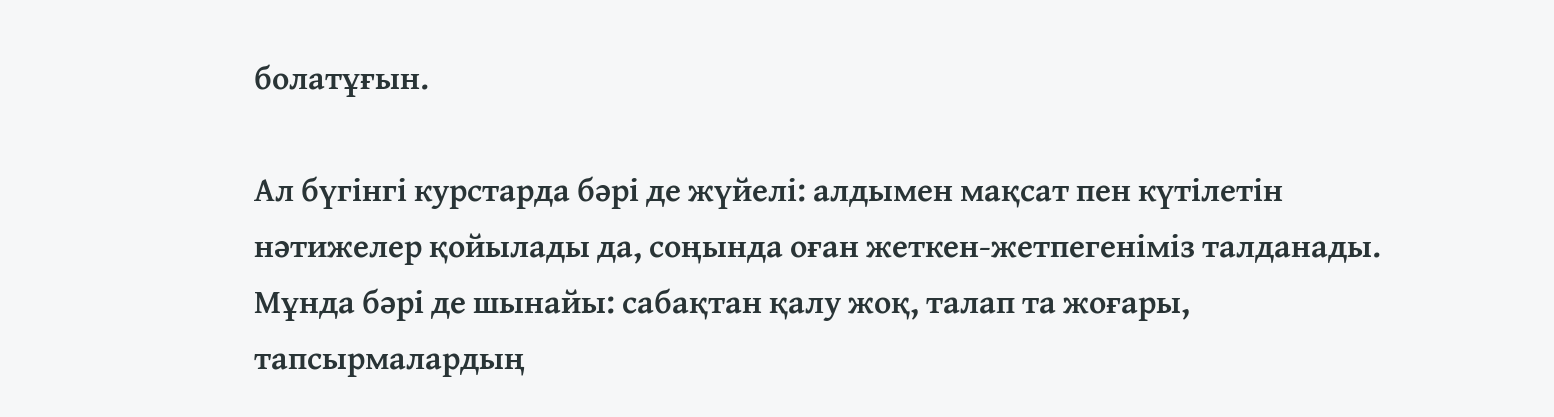болатұғын.

Ал бүгінгі курстарда бәрі де жүйелі: алдымен мақсат пен күтілетін нәтижелер қойылады да, соңында оған жеткен-жетпегеніміз талданады. Мұнда бәрі де шынайы: сабақтан қалу жоқ, талап та жоғары, тапсырмалардың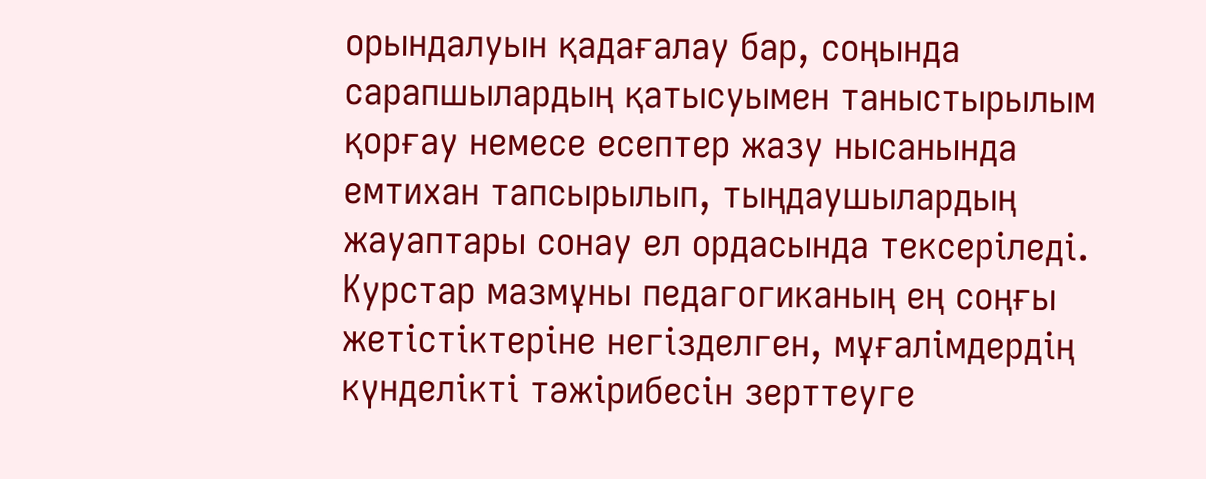орындалуын қадағалау бар, соңында сарапшылардың қатысуымен таныстырылым қорғау немесе есептер жазу нысанында емтихан тапсырылып, тыңдаушылардың жауаптары сонау ел ордасында тексеріледі. Курстар мазмұны педагогиканың ең соңғы жетістіктеріне негізделген, мұғалімдердің күнделікті тәжірибесін зерттеуге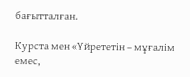бағытталған.

Курста мен «Үйрететін – мұғалім емес,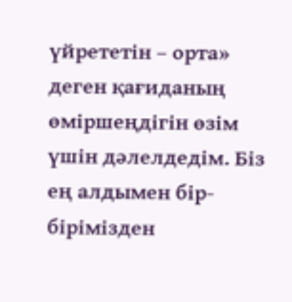үйрететін – орта» деген қағиданың өміршеңдігін өзім үшін дәлелдедім. Біз ең алдымен бір-бірімізден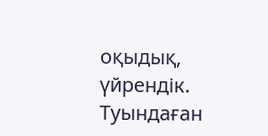оқыдық, үйрендік. Туындаған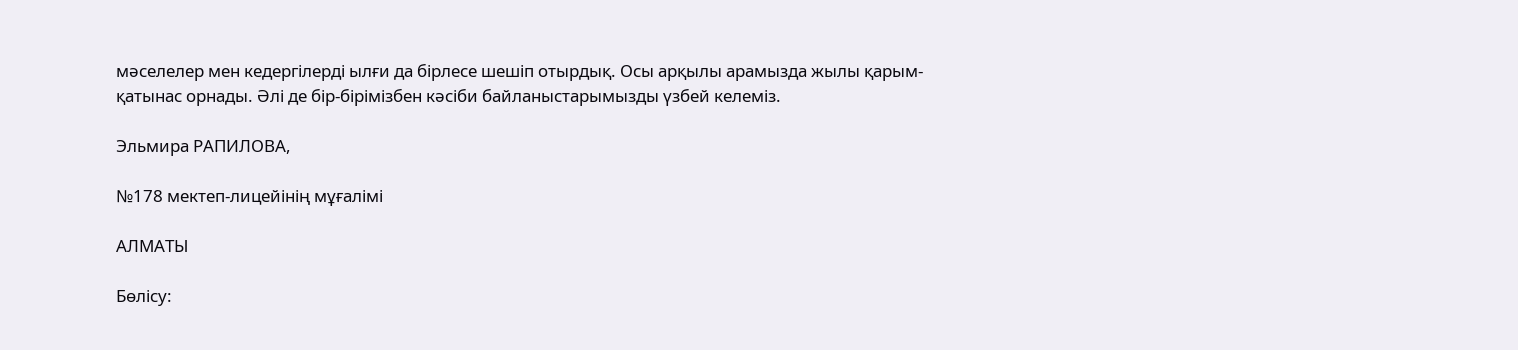мәселелер мен кедергілерді ылғи да бірлесе шешіп отырдық. Осы арқылы арамызда жылы қарым-қатынас орнады. Әлі де бір-бірімізбен кәсіби байланыстарымызды үзбей келеміз.

Эльмира РАПИЛОВА,

№178 мектеп-лицейінің мұғалімі

АЛМАТЫ

Бөлісу: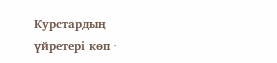Курстардың үйретері көп ·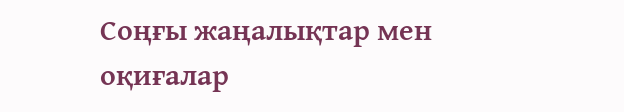Соңғы жаңалықтар мен оқиғалар